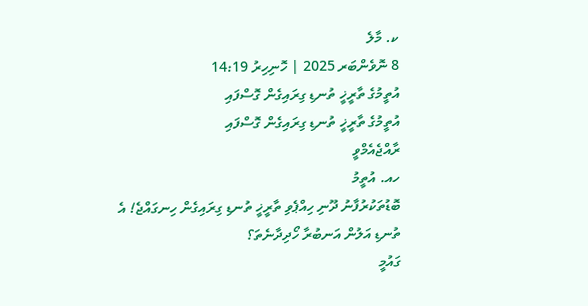ކ. މާލެ
8 ނޮވެންބަރ 2025 | ހޮނިހިރު 14:19
އުތީމުގެ ތާރީޚީ ތުނޑި ގިރައިގެން ގޮސްފައި
އުތީމުގެ ތާރީޚީ ތުނޑި ގިރައިގެން ގޮސްފައި
ރާއްޖެއެމްވީ
ހއ. އުތީމު
ބޮޑުތަކުރުފާނު ދޫނި ހިއްޕެވި ތާރީޚީ ތުނޑި ގިރައިގެން ހިނގައްޖެ! އެ ތުނޑި އަލުން އަނބުރާ ހޯދިދާނެތަ؟
ގައުމީ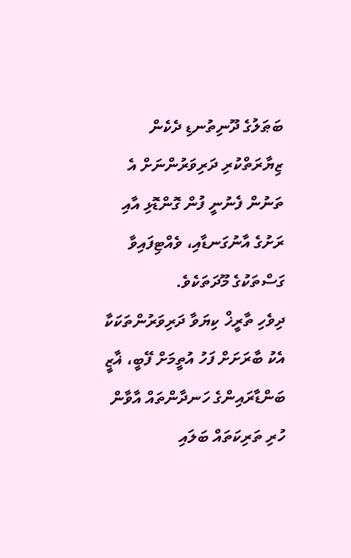ބަޠަލުގެ ދޫނިތުނޑި ދެކެން ޒިޔާރަތްކުރި ދަރިވަރުންނަށް އެ ތަނުން ފެނުނީ ފުން ގޮންޑޮޅި އާއި ރަށުގެ އާނުގަނޑާއި، ވެއްޓިފައިވާ ގަސްތަކުގެ މޫދަތަކެވެ.
ދިވެހި ތާރީޚް ކިޔަވާ ދަރިވަރުންތަކަކާ އެކު ބާރަށަށް ފަހު އުތީމަށް ފޭބީ، ޣާޒީ ބަންޑާރައިންގެ ހަނދާންތައް އާވާން ހުރި ތަރިކަތައް ބަލައި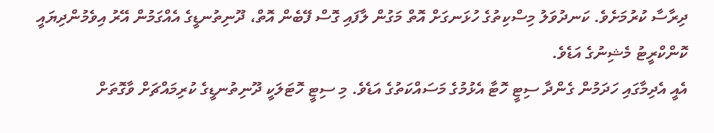ދިރާސާ ކުރުމަށެވެ. ކަނދުވަލު މިސްކިތުގެ ހުޅަނގަށް އޮތް މަގުން ލާފައި ގޮސް ފޭބެން އޮތް، ދޫނިތުނޑީގެ އެއްގަމުން އޭރު އިވެމުންދިޔައީ ކޮންކްރީޓު މެޝިނުގެ އަޑެވެ.
އެއީ އެދިމާގައި ހަދަމުން ގެންދާ ސިޓީ ހޮޓާ އެޅުމުގެ މަސައްކަތުގެ އަޑެވެ. މި ސިޓީ ހޮޓަލަކީ ދޫނިތުނޑީގެ ކުރިމައްޗަށް ވާގޮތަށް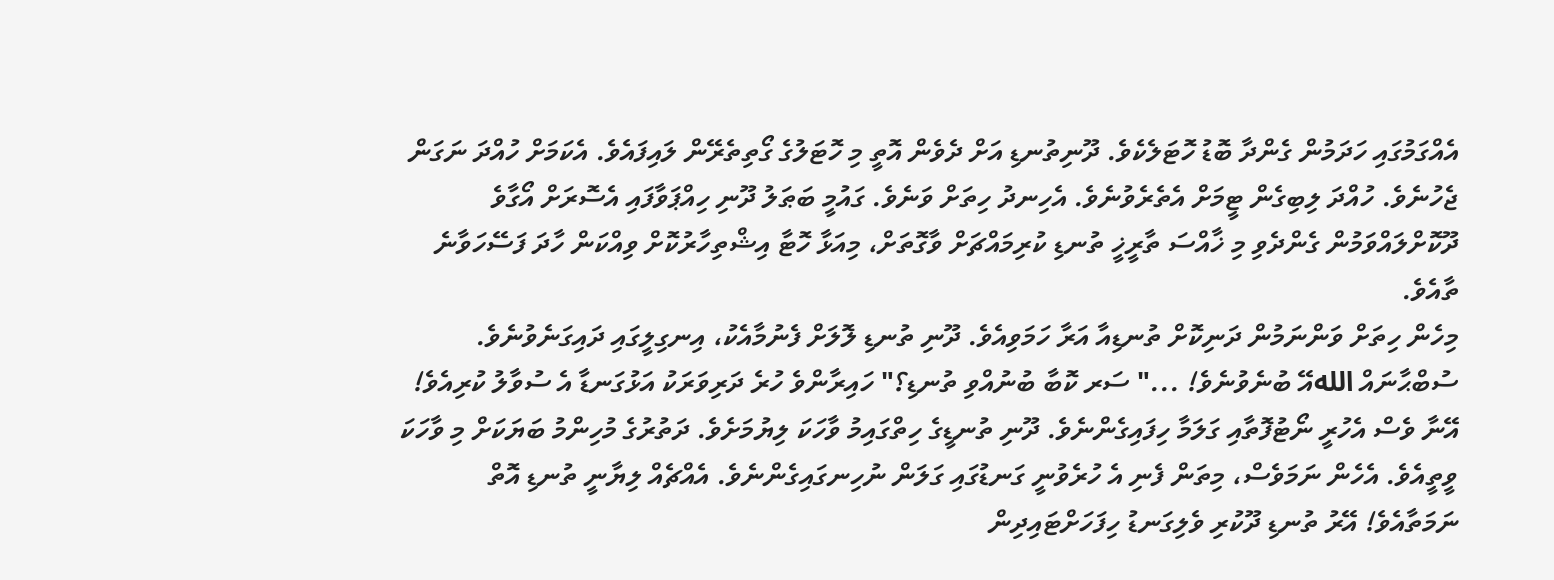އެއްގަމުގައި ހަދަމުން ގެންދާ ބޮޑު ހޮޓަލެކެވެ. ދޫނިތުނޑި އަށް ދެވެން އޮތީ މި ހޮޓަލުގެ ގޯތިތެރޭން ލައިފައެވެ. އެކަމަށް ހުއްދަ ނަގަން ޖެހުނެވެ. ހުއްދަ ލިބިގެން ޓީމަށް އެތެރެވުނެވެ. އެހިނދު ހިތަށް ވަނެވެ. ގައުމީ ބަޠަލު ދޫނި ހިއްޕަވާފައި އެސޮރަށް އޯގާވެ ދޫކޮށްލައްވަމުން ގެންދެވި މި ޚާއްސަ ތާރީޚީ ތުނޑި ކުރިމައްޗަށް ވާގޮތަށް، މިއަޅާ ހޮޓާ އިޝްތިހާރުކޮށް ވިއްކަން ހާދަ ފަސޭހަވާނެ ތާއެވެ.
މިހެން ހިތަށް ވަންނަމުން ދަނިކޮށް ތުނޑިއާ އަރާ ހަމަވިއެވެ. ދޫނި ތުނޑި ލޮލަށް ފެނުމާއެކު، އިނގިލީގައި ދައިގަނެވުނެވެ. ސުބްޙާނައް اللهއޭ ބުނެވުނެވެ! ..." ސަރ ކޮބާ ބުނުއްވި ތުނޑި؟" ހައިރާންވެ ހުރެ ދަރިވަރަކު އަޅުގަނޑާ އެ ސުވާލު ކުރިއެވެ! އޭނާ ވެސް އެހުރީ ނޯޓުފޮތާއި ގަލަމާ ހިފައިގެންނެވެ. ދޫނި ތުނޑީގެ ހިތްގައިމު ވާހަކަ ލިޔުމަށެވެ. ދަތުރުގެ މުހިންމު ބަޔަކަށް މި ވާހަކަ ވީތީއެވެ. އެހެން ނަމަވެސް، މިތަން ފެނި އެ ހުރެވުނީ ގަނޑުގައި ގަލަން ނުހިނގައިގެންނެވެ. އެއްޗެއް ލިޔާނީ ތުނޑި އޮތް ނަމަތާއެވެ! އޭރު ތުނޑި ދޫކުރި ވެލިގަނޑު ހިފަހަށްޓައިދިން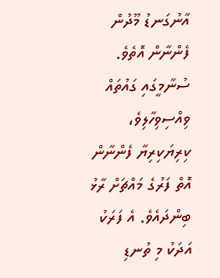އާނުގަނޑު މޫދުން ފެންނާން އޮތެވެ. ސުނާމީގައި ގައުތައް ވިއްސިވިހާލިވެ، ކިރިޔަކިރިޔާ ފެންނާން އޮތް ފަރުގެ މައްޗަށް ރާޅު ބިންދައެވެ. އެ ފަރަކު އަދަކު މި ތުނޑި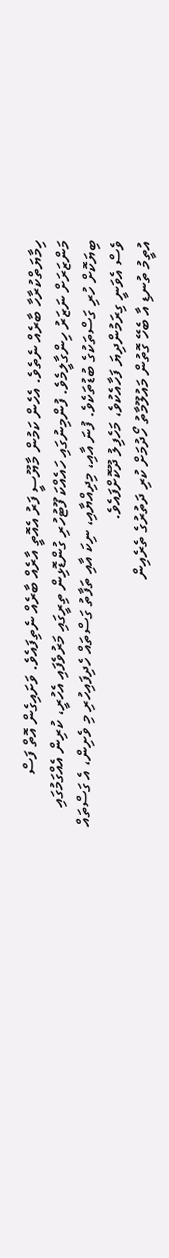ހިމާޔަތްކުރާހާ ބާރެއް ނެތެވެ. އެހެން ކަމުން މާޔޫސީ ފަރު އެއޮތީ އާރެއް ބާރެއް ނެތިފައެވެ. ވަށައިގެން އޮތް ފަސް މަންޒަރަށް ނަޒަރު ހިންގާލީމެވެ. ފުންމިނުގައި ހައެއްކަ ފޫޓުހުރި ގުންޑޮޅިން ތިރީގައި މަރުވެފައި އެހުރީ، ކުރިން އެއްގަމުގައި ބިޔަކޮށް ހުރި ގަސްތަކުގެ ބުޑުތަކެވެ. ފުނަ އާއި، މިދިއްޔާއި، ނިކަ އާއި ތަފާތު ގަސްތައް ހެދިފައިހުރި މި ވެށިން، އެ ގަސްތައް ވެސް އެވަނީ ގިރަމުންދިޔަ ފަހާއެކުވެ، މަހެފިލު ދޫކޮށްފައެވެ.
އުތީމު ތުނޑި އާ ބެހޭ ގޮތުން މައުލޫމާތު ހޯދުމަށް ކުރި ދަތުރުގެ ތެރެއިން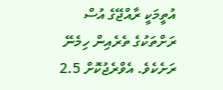އުތީމަކީ ރާއްޖޭގެ އުސް ރަށްތަކުގެ ތެރެއިން ހިމެނޭ ރަށެކެވެ. އެވްރެޖުކޮށް 2.5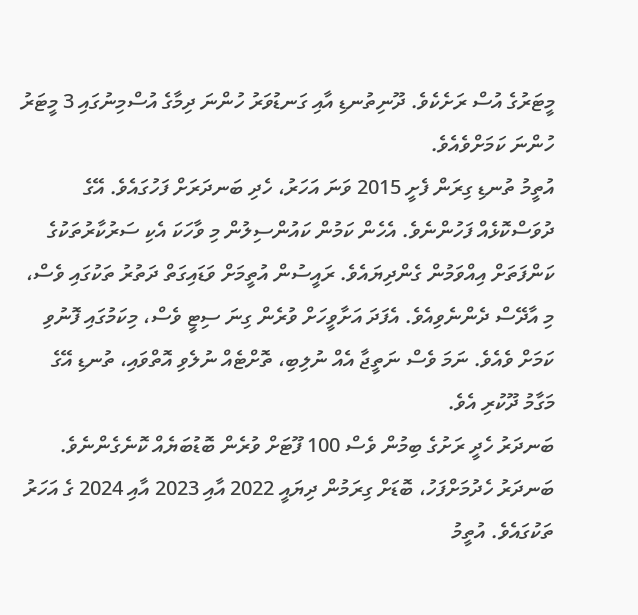މީޓަރުގެ އުސް ރަށެކެވެ. ދޫނިތުނޑި އާއި ގަނޑުވަރު ހުންނަ ދިމާގެ އުސްމިނުގައި 3 މީޓަރު ހުންނަ ކަމަށްވެއެވެ.
އުތީމު ތުނޑި ގިރަން ފެށީ 2015 ވަނަ އަހަރު، ހެދި ބަނދަރަށް ފަހުގައެވެ. އޭގެ ދުވަސްކޮޅެއް ފަހުންނެވެ. އެހެން ކަމުން ކައުންސިލުން މި ވާހަކަ އެކި ސަރުކާރުތަކުގެ ކަންފަތަށް އިއްވަމުން ގެންދިޔައެވެ. ރައީސުން އުތީމަށް ވަޑައިގަތް ދަތުރު ތަކުގައި ވެސް، މި އާދޭސް ދެންނެވިއެވެ. އެފަދަ އަށާވީހަށް ވުރެން ގިނަ ސިޓީ ވެސް، މިކަމުގައި ފޮނުވި ކަމަށް ވެއެވެ. ނަމަ ވެސް ނަތީޖާ އެއް ނުލިބި، ތޮށްޓެއް ނުލެވި އޮތްވައި، ތުނޑި އޭގެ މަގާމު ދޫކުރި އެވެ.
ބަނދަރު ހެދީ ރަށުގެ ބިމުން ވެސް 100 ފޫޓަށް ވުރެން ބޮޑުބަޔެއް ކޮނެގެންނެވެ. ބަނދަރު ހެދުމަށްފަހު، ބޮޑަށް ގިރަމުން ދިޔައީ 2022 އާއި 2023 އާއި 2024 ގެ އަހަރު ތަކުގައެވެ. އުތީމު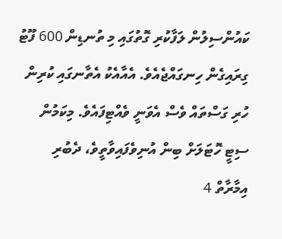ކައުންސިލުން ލަފާކުރި ގޮތުގައި މި ތުނޑިން 600 ފޫޓު ގިރައިގެން ހިނގައްޖެއެވެ. އެއާއެކު އެތާނގައި ކުރިން ހުރި ގަސްތައް ވެސް އެވަނީ ވެއްޓިފައެވެ. މިކަމުން ސިޓީ ހޮޓަލަށް ބިން އުނިވެފައިވާތީވެ، ދެބުރި އިމާރާތް 4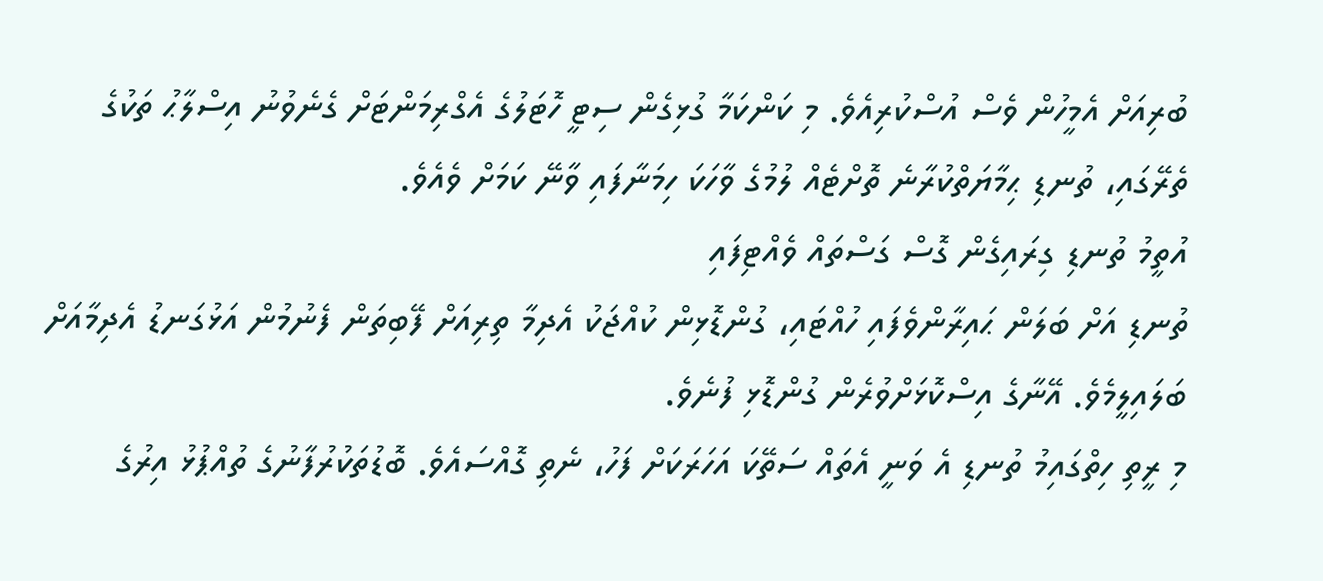ބުރިއަށް އެމީހުން ވެސް އުސްކުރިއެވެ. މި ކަންކަމާ ގުޅިގެން ސިޓީ ހޮޓަލުގެ އެގްރިމަންޓަށް ގެނެވުނު އިސްލާޙު ތަކުގެ ތެރޭގައި، ތުނޑި ޙިމާޔަތްކުރާނެ ތޮށްޓެއް ލުމުގެ ވާހަކަ ހިމަނާފައި ވާނޭ ކަމަށް ވެއެވެ.
އުތީމު ތުނޑި ގިރައިގެން ގޮސް ގަސްތައް ވެއްޓިފައި
ތުނޑި އަށް ބަލަން ޙައިރާންވެފައި ހުއްޓައި، ގުންޑޮޅިން ކުއްޖަކު އެދިމާ ތިރިއަށް ފޭބިތަން ފެނުމުން އަޅުގަނޑު އެދިމާއަށް ބަލައިލީމެވެ. އޭނާގެ އިސްކޮޅަށްވުރެން ގުންޑޮޅި ފުނެވެ.
މި ރީތި ހިތްގައިމު ތުނޑި އެ ވަނީ އެތައް ސަތޭކަ އަހަރަކަށް ފަހު، ނެތި ގޮއްސައެވެ. ބޮޑުތަކުރުފާނުގެ ތުއްޕުޅު އިރުގެ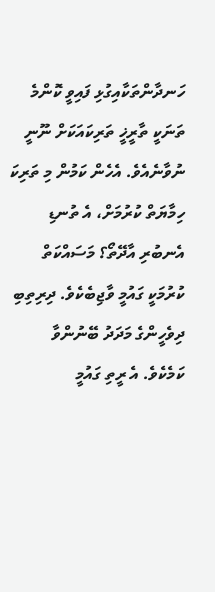ހަނދާންތަކާއިގުޅި ފައިވީ ކޮންމެ ތަނަކީ ތާރީޚީ ތަރިކައަކަށް ނޫނީ ނުވާނެއެވެ. އެހެން ކަމުން މި ތަރިކަ ހިމާޔަތް ކުރުމަށް، އެ ތުނޑި އެނބުރި އާދޭތޯ؟ މަސައްކަތް ކުރުމަކީ ގައުމީ ވާޖިބެކެވެ. ދިރިތިބި ދިވެހީންގެ މަދަދު ބޭނުންވާ ކަމެކެވެ. އެ ރީތި ގައުމީ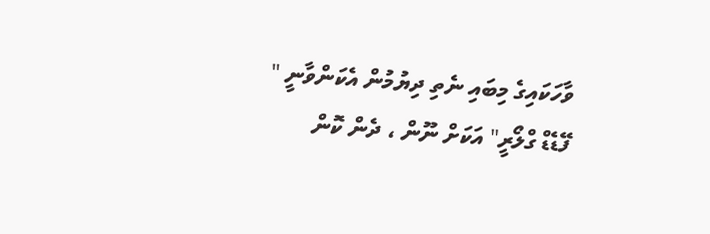ވާހަކައިގެ މިބައި ނެތި ދިޔުމުން އެކަންވާނީ " ފޭޑެޑް ގްލޯރީ" އަކަށް ނޫން ، ދެން ކޮން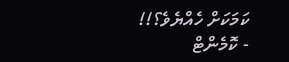ކަމަކަށް ހެއްޔެވެ؟!!
- ކޮމެންޓް